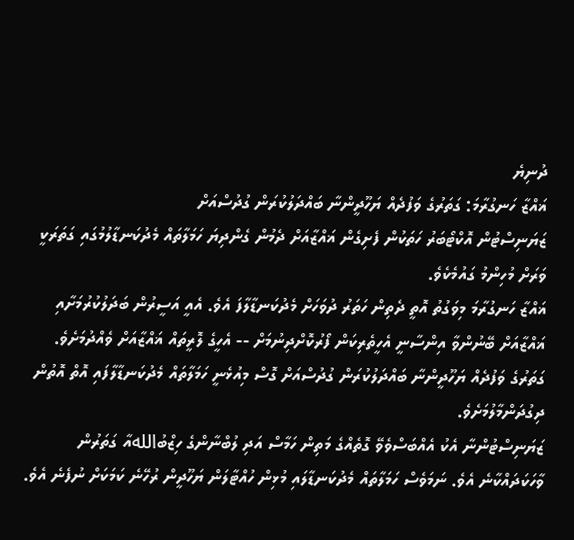ދުނިޔެ
ޣައްޒާ ހަނގުރާމަ: ގަތަރުގެ ވަފުދެއް ޔަހޫދީންނާ ބައްދަލުކުރަން ގުދުސްއަށް
ޒަޔަނިސްޓުން އޮކްޓޯބަރު ހަތަކުން ފެށިގެން ޣައްޒާއަށް ދެމުން ގެންދިޔަ ހަމަލާތައް މެދުކަނޑާލުމުގައި ގަތަރަކީ ވަރަށް މުހިންމު ގައުމެކެވެ.
ޣައްޒާ ހަނގުރާމަ މިވަގުތު އޮތީ ދެތިން ހަތަރު ދުވަހަށް މެދުކަނޑާލާފަ އެވެ. އެއީ އަސީރުން ބަދަލުކުރުމަށާއި ޣައްޒާއަށް ބޭނުންވާ އިންސާނީ އެހީތެރިކަން ފޯރުކޮށްދިނުމަށް -- އެހީގެ ލޮރީތައް ޣައްޒާއަށް ވެއްދުމަށެވެ.
ގަތަރުގެ ވަފުދެއް ޔަހޫދީންނާ ބައްދަލުކުރަން ގުދުސްއަށް ގޮސް މިއުޅެނީ ހަމަލާތައް މެދުކަނޑާލާފައި އޮތް އޮތުން ދިގުދަންމާލުމަށެވެ.
ޒަޔަނިސްޓުންނާ އެކު އެއްބަސްވެވޭ ގޮތެއްގެ މަތިން ހަމާސް އަދި ލުބްނާންގެ ހިޒްބުاللهއާ ގަތަރުން ވާހަކަދައްކާނެ އެވެ. ނަމަވެސް ހަމަލާތައް މެދުކަނޑާލައި މުޅިން ހުއްޓާލަން ޔަހޫދީން ރުހޭނެ ކަމަކަށް ނުފެނެ އެވެ.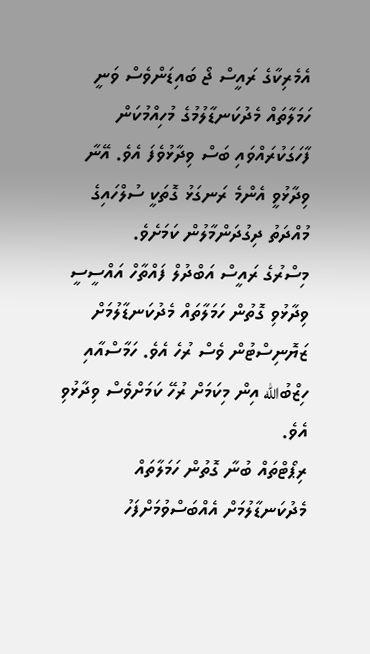އެމެރިކާގެ ރައީސް ޖޯ ބައިޑަންވެސް ވަނީ ހަމަލާތައް މެދުކަނޑާލުމުގެ މުހިއްމުކަން ފާހަގަކުރައްވައި ބަސް ވިދާޅުވެފަ އެވެ. އޭނާ ވިދާޅުވީ އެންމެ ރަނގަޅު ގޮތަކީ ސުލްހައިގެ މުއްދަތު ދިގުދަންމާލުން ކަމަށެވެ.
މިސްރުގެ ރައީސް އަބްދުލް ފައްތާހް އައްސީސީ ވިދާޅުވި ގޮތުން ހަމަލާތައް މެދުކަނޑާލުމަށް ޒަޔޮނިސްޓުން ވެސް ރުހެ އެވެ. ހަމާސްއާއި ހިޒްބުالله އިން މިކަމަށް ރުހޭ ކަމަށްވެސް ވިދާޅުވި އެވެ.
ރިޕޯޓްތައް ބުނާ ގޮތުން ހަމަލާތައް މެދުކަނޑާލުމަށް އެއްބަސްވުމަށްފަހު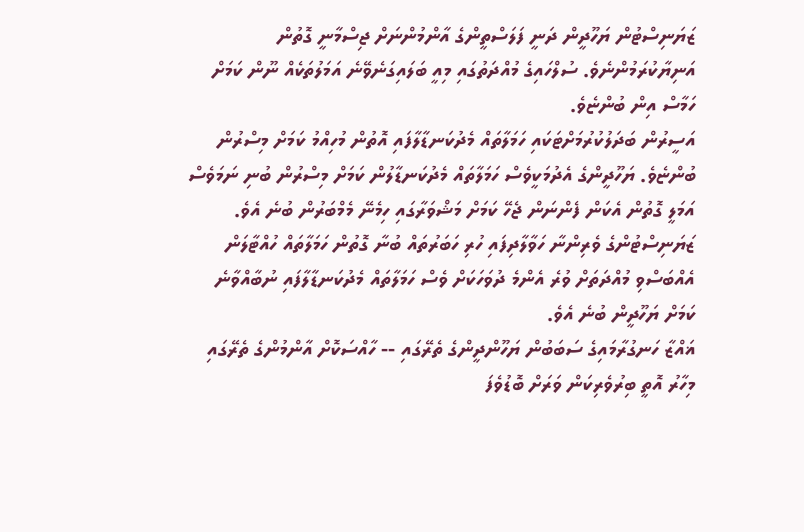ޒަޔަނިސްޓުން ޔަހޫދީން ދަނީ ފަލަސްތީންގެ އާންމުންނަށް ޖިސްމާނީ ގޮތުން އަނިޔާކުރަމުންނެވެ. ސުލްހައިގެ މުއްދަތުގައި މިއީ ބަލައިގަނެވޭނެ އަމަލުތަކެއް ނޫން ކަމަށް ހަމާސް އިން ބުންޏެވެ.
އަސީރުން ބަދަލުކުރުމަށްޓަކައި ހަމަލާތައް މެދުކަނޑާލާފައި އޮތުން މުހިއްމު ކަމަށް މިސްރުން ބުންޏެވެ. ޔަހޫދީންގެ އެދުމަކީވެސް ހަމަލާތައް މެދުކަނޑާލުން ކަމަށް މިސްރުން ބުނި ނަމަވެސް އަމަލީ ގޮތުން އެކަން ފެންނަން ޖެހޭ ކަމަށް މަޝްވަރާގައި ހިމެނޭ މެމްބަރުން ބުނެ އެވެ.
ޒަޔަނިސްޓުންގެ ވެރިންނާ ހަވާލާދިފައި ހުރި ހަބަރުތައް ބުނާ ގޮތުން ހަމަލާތައް ހުއްޓާލަން އެއްބަސްވި މުއްދަތަށް ވުރެ އެންމެ ދުވަހަކަށް ވެސް ހަމަލާތައް މެދުކަނޑާލާފައި ނުބާއްވާނެ ކަމަށް ޔަހޫދީން ބުނެ އެވެ.
ޣައްޒާ ހަނގުރާމައިގެ ސަބަބުން ޔަހޫންދީންގެ ތެރޭގައި -- ހާއްސަކޮށް އާންމުންގެ ތެރޭގައި މިހާރު އޮތީ ބިރުވެރިކަން ވަރަށް ބޮޑުވެފަ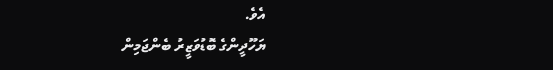އެވެ.
ޔަހޫދީންގެ ބޮޑުވަޒީރު ބެންޖަމިން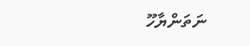ނަތަންޔާހޫ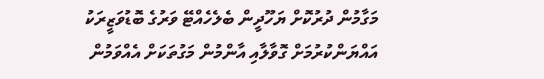މަގާމުން ދުރުކޮށް ޔަހޫދީން ބެލެހެއްޓޭ ވަރުގެ ބޮޑުވަޒީރަކު އައްޔަންކުރުމަށް ގޮވާލާއި އާންމުން މަގުތަކަށް އެއްވަމުން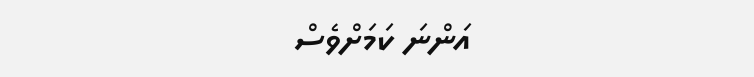އަންނަ ކަމަށްވެސް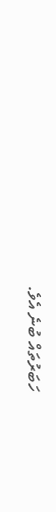ހަބަރުތައް ބުނެ އެވެ.